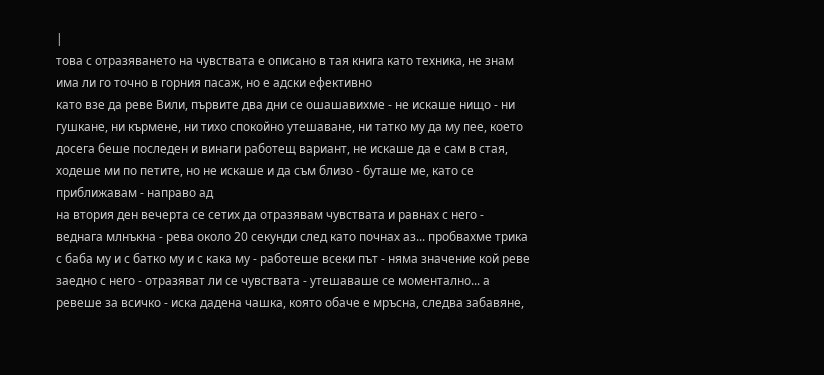|
това с отразяването на чувствата е описано в тая книга като техника, не знам има ли го точно в горния пасаж, но е адски ефективно
като взе да реве Вили, първите два дни се ошашавихме - не искаше нищо - ни гушкане, ни кърмене, ни тихо спокойно утешаване, ни татко му да му пее, което досега беше последен и винаги работещ вариант, не искаше да е сам в стая, ходеше ми по петите, но не искаше и да съм близо - буташе ме, като се приближавам - направо ад
на втория ден вечерта се сетих да отразявам чувствата и равнах с него - веднага млнъкна - рева около 20 секунди след като почнах аз... пробвахме трика с баба му и с батко му и с кака му - работеше всеки път - няма значение кой реве заедно с него - отразяват ли се чувствата - утешаваше се моментално... а ревеше за всичко - иска дадена чашка, която обаче е мръсна, следва забавяне,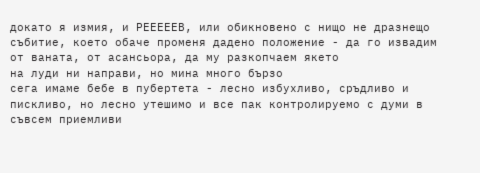докато я измия, и РЕЕЕЕЕВ, или обикновено с нищо не дразнещо събитие, което обаче променя дадено положение - да го извадим от ваната, от асансьора, да му разкопчаем якето
на луди ни направи, но мина много бързо
сега имаме бебе в пубертета - лесно избухливо, сръдливо и пискливо, но лесно утешимо и все пак контролируемо с думи в съвсем приемливи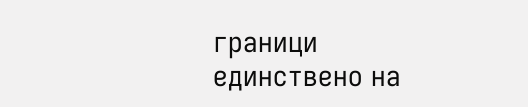граници
единствено на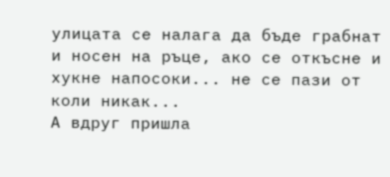улицата се налага да бъде грабнат и носен на ръце, ако се откъсне и хукне напосоки... не се пази от коли никак...
А вдруг пришла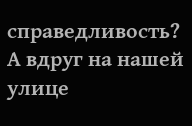справедливость?
А вдруг на нашей улице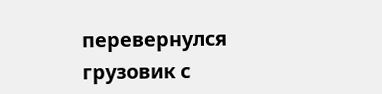перевернулся грузовик с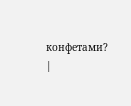конфетами?
|